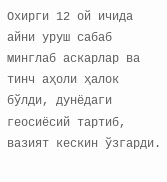Охирги 12 ой ичида айни уруш сабаб минглаб аскарлар ва тинч аҳоли ҳалок бўлди, дунёдаги геосиёсий тартиб, вазият кескин ўзгарди.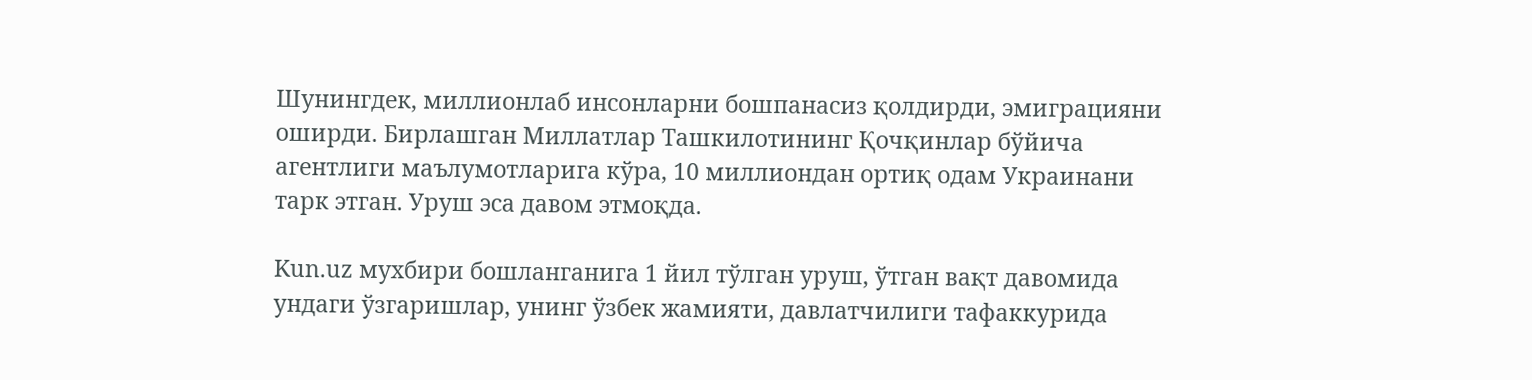Шунингдек, миллионлаб инсонларни бошпанасиз қолдирди, эмиграцияни оширди. Бирлашган Миллатлар Ташкилотининг Қочқинлар бўйича агентлиги маълумотларига кўра, 10 миллиондан ортиқ одам Украинани тарк этган. Уруш эса давом этмоқда.

Kun.uz мухбири бошланганига 1 йил тўлган уруш, ўтган вақт давомида ундаги ўзгаришлар, унинг ўзбек жамияти, давлатчилиги тафаккурида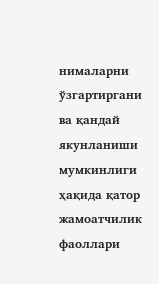нималарни ўзгартиргани ва қандай якунланиши мумкинлиги ҳақида қатор жамоатчилик фаоллари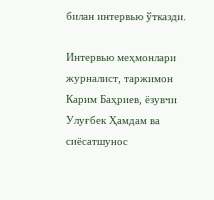билан интервью ўтказди.

Интервью меҳмонлари журналист, таржимон Карим Баҳриев, ёзувчи Улуғбек Ҳамдам ва сиёсатшунос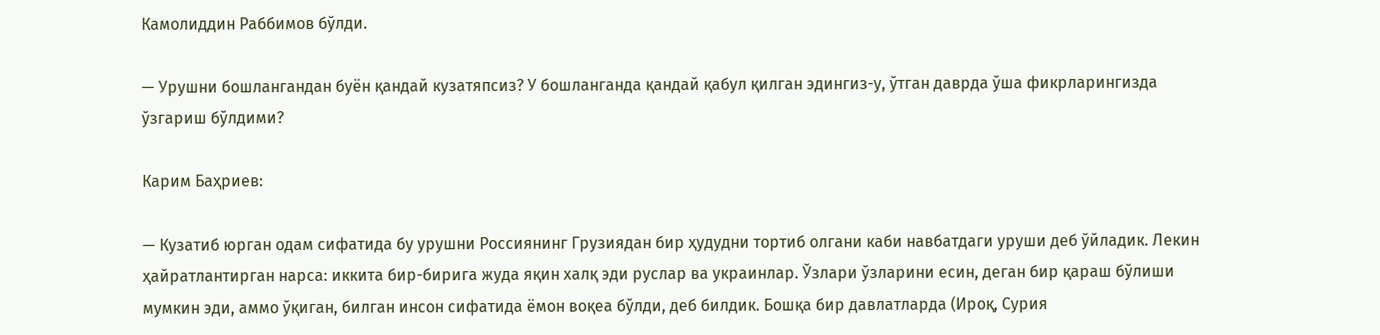Камолиддин Раббимов бўлди.

— Урушни бошлангандан буён қандай кузатяпсиз? У бошланганда қандай қабул қилган эдингиз-у, ўтган даврда ўша фикрларингизда ўзгариш бўлдими?

Карим Баҳриев:

— Кузатиб юрган одам сифатида бу урушни Россиянинг Грузиядан бир ҳудудни тортиб олгани каби навбатдаги уруши деб ўйладик. Лекин ҳайратлантирган нарса: иккита бир-бирига жуда яқин халқ эди руслар ва украинлар. Ўзлари ўзларини есин, деган бир қараш бўлиши мумкин эди, аммо ўқиган, билган инсон сифатида ёмон воқеа бўлди, деб билдик. Бошқа бир давлатларда (Ироқ, Сурия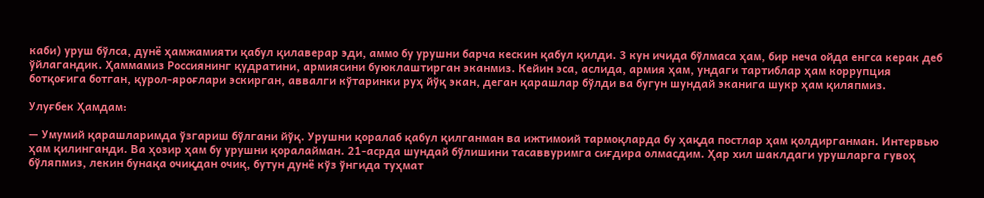каби) уруш бўлса, дунё ҳамжамияти қабул қилаверар эди, аммо бу урушни барча кескин қабул қилди. 3 кун ичида бўлмаса ҳам, бир неча ойда енгса керак деб ўйлагандик. Ҳаммамиз Россиянинг қудратини, армиясини буюклаштирган эканмиз. Кейин эса, аслида, армия ҳам, ундаги тартиблар ҳам коррупция ботқоғига ботган, қурол-яроғлари эскирган, аввалги кўтаринки руҳ йўқ экан, деган қарашлар бўлди ва бугун шундай эканига шукр ҳам қиляпмиз.

Улуғбек Ҳамдам:

— Умумий қарашларимда ўзгариш бўлгани йўқ. Урушни қоралаб қабул қилганман ва ижтимоий тармоқларда бу ҳақда постлар ҳам қолдирганман. Интервью ҳам қилинганди. Ва ҳозир ҳам бу урушни қоралайман. 21-асрда шундай бўлишини тасаввуримга сиғдира олмасдим. Ҳар хил шаклдаги урушларга гувоҳ бўляпмиз, лекин бунақа очиқдан очиқ, бутун дунё кўз ўнгида туҳмат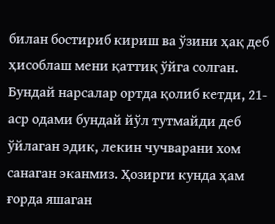билан бостириб кириш ва ўзини ҳақ деб ҳисоблаш мени қаттиқ ўйга солган. Бундай нарсалар ортда қолиб кетди, 21-аср одами бундай йўл тутмайди деб ўйлаган эдик, лекин чучварани хом санаган эканмиз. Ҳозирги кунда ҳам ғорда яшаган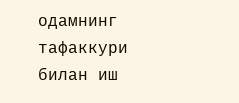одамнинг тафаккури билан иш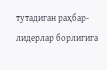тутадиган раҳбар-лидерлар борлигига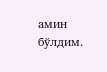амин бўлдим.